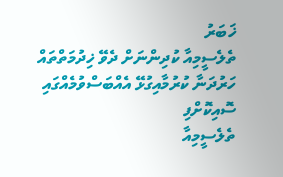ޚަބަރު
ތެލެސީމިއާ ކުދިންނަށް ދެވޭ ޚިދުމަތްތައް ހަރުދަނާ ކުރުމާއިގުޅޭ އެއްބަސްވުމެއްގައި ސޮއިކޮށްފި
ތެލެސީމިއާ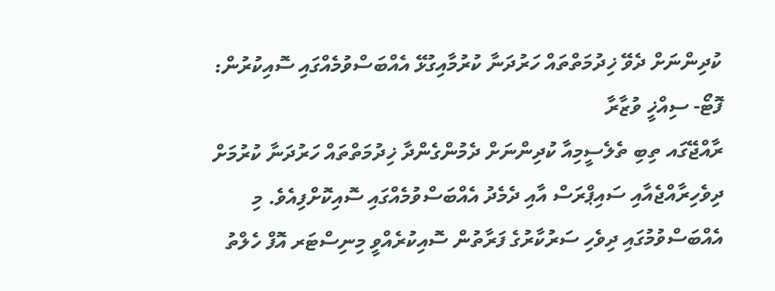ކުދިންނަށް ދެވޭ ޚިދުމަތްތައް ހަރުދަނާ ކުރުމާއިގުޅޭ އެއްބަސްވުމެއްގައި ސޮއިކުރުން: ފޮޓޯ- ސިއްޚީ ވުޒާރާ
ރާއްޖޭގައ ތިބި ތެލެސީމިއާ ކުދިންނަށް ދެމުންގެންދާ ޚިދުމަތްތައް ހަރުދަނާ ކުރުމަށް ދިވެހިރާއްޖެއާއި ސައިޕްރަސް އާއި ދެމެދު އެއްބަސްވުމެއްގައި ސޮއިކޮށްފިއެވެ. މި އެއްބަސްވުމުގައި ދިވެހި ސަރުކާރުގެ ފަރާތުން ސޮއިކުރެއްވީ މިނިސްޓަރ އޮފް ހެލްތު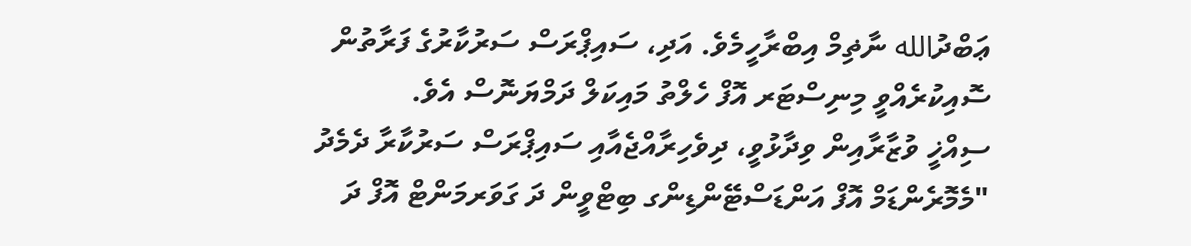ޢަބްދުالله ނާޡިމް އިބްރާހީމެވެ. އަދި، ސައިޕްރަސް ސަރުކާރުގެ ފަރާތުން ސޮއިކުރެއްވީ މިނިސްޓަރ އޮފް ހެލްތު މައިކަލް ދަމްޔަނޮސް އެވެ.
ސިއްޚީ ވުޒާރާއިން ވިދާޅުވީ، ދިވެހިރާއްޖެއާއި ސައިޕްރަސް ސަރުކާރާ ދެމެދު "މެމޮރެންޑަމް އޮފް އަންޑަސްޓޭންޑިންގ ބިޓްވީން ދަ ގަވަރމަންޓް އޮފް ދަ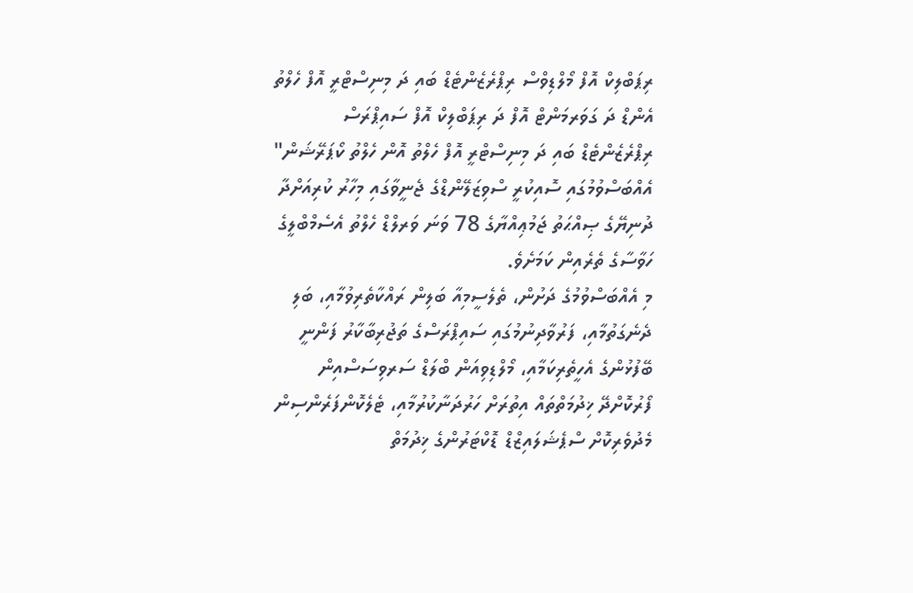ރިޕަބްލިކް އޮފް މޯލްޑިވްސް ރިޕްރެޒެންޓެޑް ބައި ދަ މިނިސްޓްރީ އޮފް ހެލްތު އެންޑް ދަ ގަވަރމަންޓް އޮފް ދަ ރިޕަބްލިކް އޮފް ސައިޕްރަސް ރިޕްރެޒެންޓެޑް ބައި ދަ މިނިސްޓްރީ އޮފް ހެލްތު އޮން ހެލްތު ކޯޕަރޭޝަން" އެއްބަސްވުމުގައި ސޮއިކުރީ ސްވިޒަލޭންޑްގެ ޖެނީވާގައި މިހާރު ކުރިއަށްދާ ދުނިޔޭގެ ޞިއްޙަތު ޖަމުޢިއްޔާގެ 78 ވަނަ ވަރލްޑް ހެލްތު އެސެމްބްލީގެ ހަވާސާގެ ތެރެއިން ކަމަށެވެ.
މި އެއްބަސްވުމުގެ ދަށުން، ތެލެސީމިއާ ބަލިން ރައްކާތެރިވުމާއި، ބަލި ދެނެގަތުމާއި، ފަރުވާދިނުމުގައި ސައިޕްރަސްގެ ތަޖުރިބާކާރު ފަންނީ ބޭފުޅުންގެ އެހީތެރިކަމާއި، މޯލްޑިވިއަން ބްލަޑް ސަރވިސަސްއިން ފޯރުކޮށްދޭ ޚިދުމަތްތައް އިތުރަށް ހަރުދަނާކުރުމާއި، ޓެލެކޮންފަރެންސިން މެދުވެރިކޮށް ސްޕެޝަލައިޒްޑް ޑޮކްޓަރުންގެ ޚިދުމަތް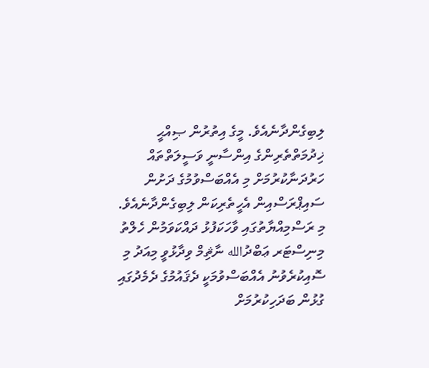ލިބިގެންދާނެއެވެ. މީގެ އިތުރުން ޞިއްޙީ ޚިދުމަތްތެރިންގެ އިންސާނީ ވަސީލަތްތައް ހަރުދަނާކުރުމަށް މި އެއްބަސްވުމުގެ ދަށުން ސައިޕްރަސްއިން އެހީތެރިކަން ލިބިގެންދާނެއެވެ.
މި ރަސްމިއްޔާތުގައި ވާހަކަފުޅު ދައްކަވަމުން ހެލްތު މިނިސްޓަރ ޢަބްދުالله ނާޘިމް ވިދާޅުވީ މިއަދު މި ސޮއިކުރެވުނު އެއްބަސްވުމަކީ ދެޤައުމުގެ ދެމެދުގައި ގުޅުން ބަދަހިކުރުމަށް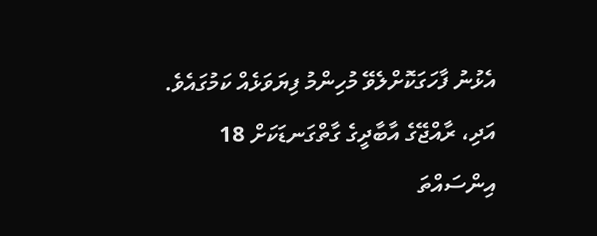އެޅުނު ފާހަގަކޮށްލެވޭ މުހިންމު ފިޔަވަޅެއް ކަމުގައެވެ. އަދި، ރާއްޖޭގެ އާބާދީގެ ގާތްގަނޑަކަށް 18 އިންސައްތަ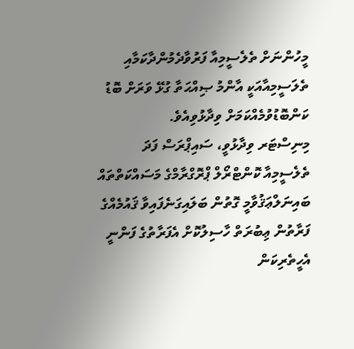މީހުންނަށް ތެލެސީމިއާ ފަރުވާދެމުންދާކަމާއި ތެލަސީމިއާއަކީ އާންމު ޞިއްޙަތާ ގުޅޭ ވަރަށް ބޮޑު ކަންބޮޑުވުމެއްކަމަށް ވިދާޅުވިއެވެ.
މިނިސްޓަރ ވިދާޅުވީ، ސައިޕްރަސް ފަދަ ތެލެސީމިއާ ކޮންޓްރޯލް ޕްރޮގްރާމްގެ މަސައްކަތްތައް ބައިނަލްޢަޤުވާމީ ގޮތުން ބަލައިގަނެފައިވާ ޤައުމެއްގެ ފަރާތުން ޢިބުރަތް ހާސިލުކޮށް އެފަރާތުގެ ފަންނީ އެހީތެރިކަން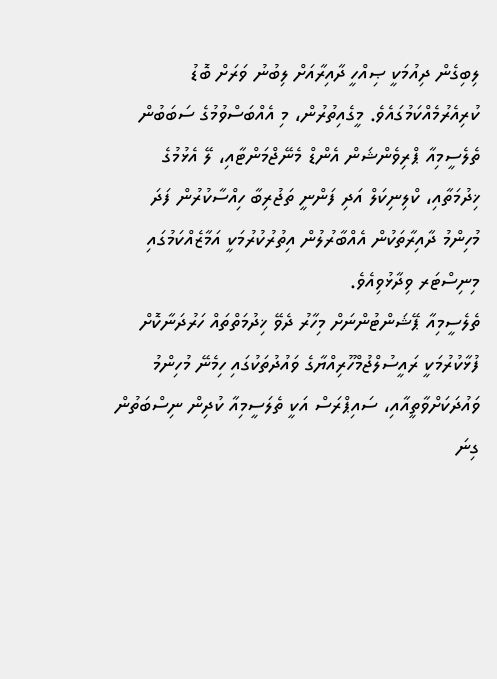ލިބިގެން ދިއުމަކީ ޞިއްހީ ދާއިރާއަށް ލިބުނު ވަރަށް ބޮޑު ކުރިއެރުމެއްކަމުގައެވެ. މީގެއިތުރުން، މި އެއްބަސްވުމުގެ ސަބަބުން ތެލެސީމިއާ ޕްރިވެންޝަން އެންޑް މެނޭޖްމަންޓާއި، ލޭ އެޅުމުގެ ޚިދުމަތާއި، ކްލިނިކަލް އަދި ފަންނީ ތަޖުރިބާ ހިއްސާކުރުން ފަދަ މުހިންމު ދާއިރާތަކުން އެއްބާރުލުން އިތުރުކުރުމަކީ އަމާޒެއްކަމުގައި މިނިސްޓަރ ވިދާޅުވިއެވެ.
ތެލެސީމިއާ ޕޭޝަންޓުންނަށް މިހާރު ދެވޭ ޚިދުމަތްތައް ހަރުދަނާކޮށް ފުޅާކުރުމަކީ ރައީސުލްޖުމްހޫރިއްޔާގެ ވައުދުތަކުގައި ހިމެނޭ މުހިންމު ވައުދަކަށްވާތީއާއި، ސައިޕްރަސް އަކީ ތެލަސީމިއާ ކުދިން ނިސްބަތުން ގިނަ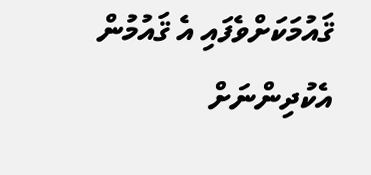ޤައުމަކަށްވެފައި އެ ޤައުމުން އެކުދިންނަށް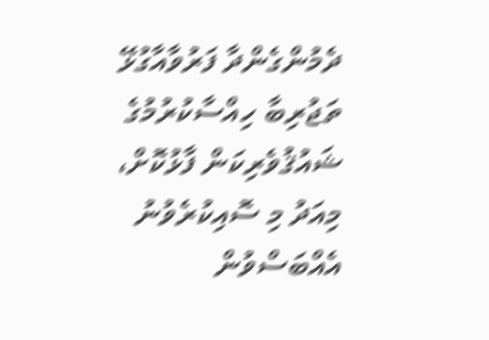ދެމުންގެންދާ ފަރުވާއާގުޅޭ ތަޖުރިބާ ހިއްސާކުރުމުގެ ޝައުޤުވެރިކަން ފާޅުކޮށް، މިއަދު މި ސޮއިކުރެވުނު އެއްބަސްވުން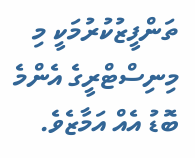ތަންފީޒުކުރުމަކީ މި މިނިސްޓްރީގެ އެންމެ ބޮޑު އެއް އަމާޒެވެ.